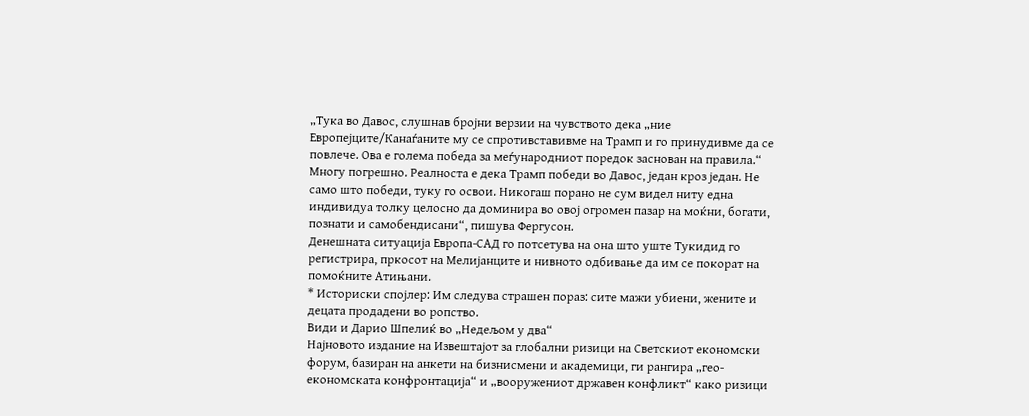„Тука во Давос, слушнав бројни верзии на чувството дека „ние Европејците/Канаѓаните му се спротивставивме на Трамп и го принудивме да се повлече. Ова е голема победа за меѓународниот поредок заснован на правила.“ Многу погрешно. Реалноста е дека Трамп победи во Давос, један кроз један. Не само што победи, туку го освои. Никогаш порано не сум видел ниту една индивидуа толку целосно да доминира во овој огромен пазар на моќни, богати, познати и самобендисани“, пишува Фергусон.
Денешната ситуација Европа-САД го потсетува на она што уште Тукидид го регистрира, пркосот на Мелијанците и нивното одбивање да им се покорат на помоќните Атињани.
* Историски спојлер: Им следува страшен пораз: сите мажи убиени, жените и децата продадени во ропство.
Види и Дарио Шпелиќ во „Недељом у два“
Најновото издание на Извештајот за глобални ризици на Светскиот економски форум, базиран на анкети на бизнисмени и академици, ги рангира „гео-економската конфронтација“ и „вооружениот државен конфликт“ како ризици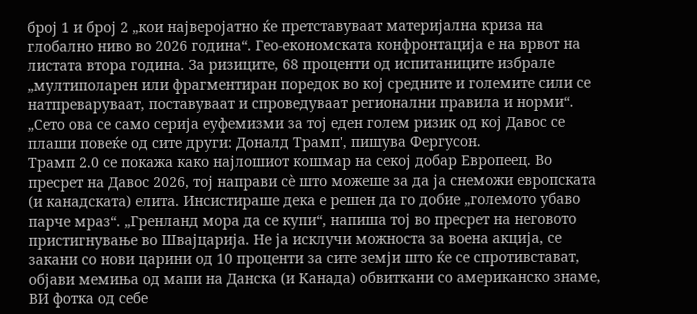број 1 и број 2 „кои најверојатно ќе претставуваат материјална криза на глобално ниво во 2026 година“. Гео-економската конфронтација е на врвот на листата втора година. За ризиците, 68 проценти од испитаниците избрале „мултиполарен или фрагментиран поредок во кој средните и големите сили се натпреваруваат, поставуваат и спроведуваат регионални правила и норми“.
„Сето ова се само серија еуфемизми за тој еден голем ризик од кој Давос се плаши повеќе од сите други: Доналд Трамп', пишува Фергусон.
Трамп 2.0 се покажа како најлошиот кошмар на секој добар Европеец. Во пресрет на Давос 2026, тој направи сѐ што можеше за да ја снеможи европската (и канадската) елита. Инсистираше дека е решен да го добие „големото убаво парче мраз“. „Гренланд мора да се купи“, напиша тој во пресрет на неговото пристигнување во Швајцарија. Не ја исклучи можноста за воена акција, се закани со нови царини од 10 проценти за сите земји што ќе се спротивстават, објави мемиња од мапи на Данска (и Канада) обвиткани со американско знаме, ВИ фотка од себе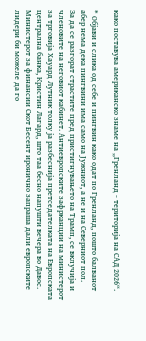како поставува американско знаме на „Гренланд - територија на САД 2026“.

* Објави и слика од себе и пингвин како одат по Гренланд, пошто балванот абер нема дека пингвини има само на Јужниот, а не и на Северниот пол.
За да се разгорат страстите пред пристигнувањето на Трамп, се вклучија и членовите на неговиот кабинет. Антиевропските зафрканции на министерот за трговија Хауард Лутник толку ја разбеснија претседателката на Европската централна банка, Кристин Лагард, што таа бесно напушти вечера во Давос. Министерот за финансии Скот Бесент иронично запраша дали европските лидери би можеле да го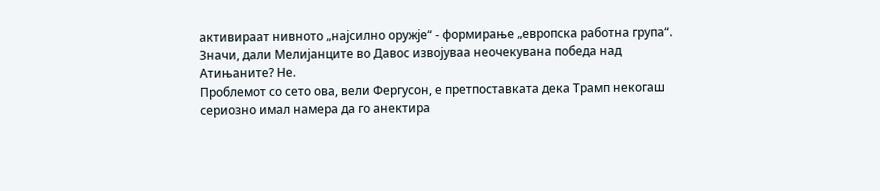активираат нивното „најсилно оружје“ - формирање „европска работна група“.
Значи, дали Мелијанците во Давос извојуваа неочекувана победа над Атињаните? Не.
Проблемот со сето ова, вели Фергусон, е претпоставката дека Трамп некогаш сериозно имал намера да го анектира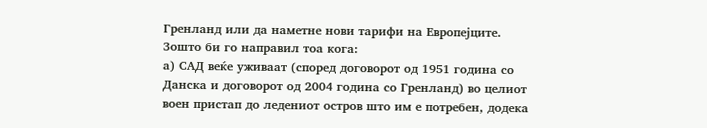Гренланд или да наметне нови тарифи на Европејците.
Зошто би го направил тоа кога:
а) САД веќе уживаат (според договорот од 1951 година со Данска и договорот од 2004 година со Гренланд) во целиот воен пристап до ледениот остров што им е потребен, додека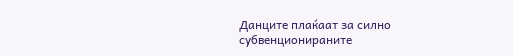Данците плаќаат за силно субвенционираните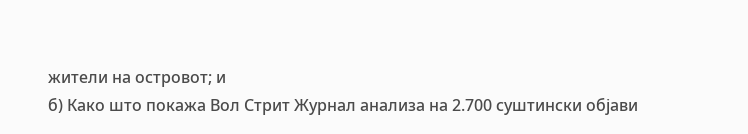жители на островот; и
б) Како што покажа Вол Стрит Журнал анализа на 2.700 суштински објави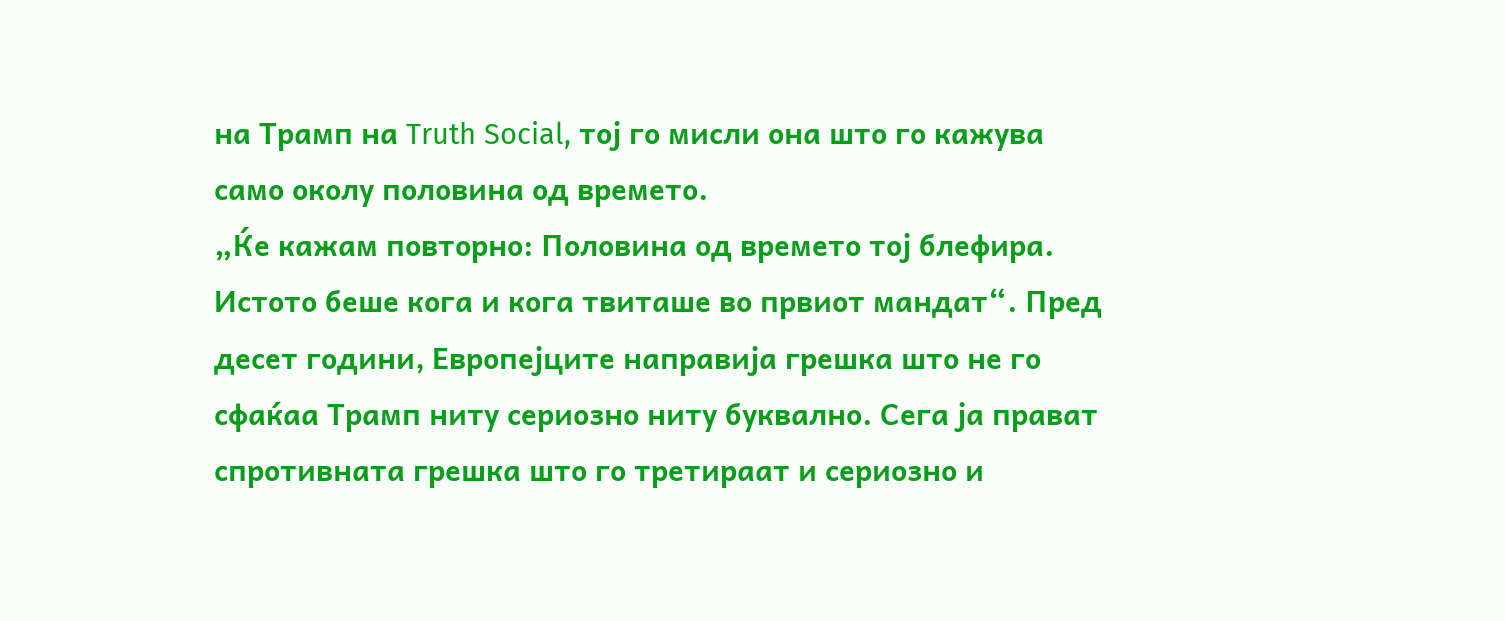на Трамп на Truth Social, тој го мисли она што го кажува само околу половина од времето.
„Ќе кажам повторно: Половина од времето тој блефира. Истото беше кога и кога твиташе во првиот мандат“. Пред десет години, Европејците направија грешка што не го сфаќаа Трамп ниту сериозно ниту буквално. Сега ја прават спротивната грешка што го третираат и сериозно и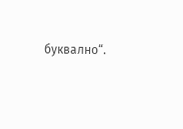буквално“.